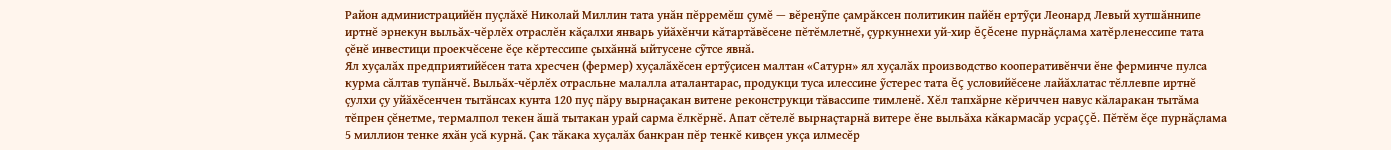Район администрацийĕн пуçлăхĕ Николай Миллин тата унăн пĕрремĕш çумĕ — вĕренỹпе çамрăксен политикин пайĕн ертỹçи Леонард Левый хутшăннипе иртнĕ эрнекун выльăх-чĕрлĕх отраслĕн кăçалхи январь уйăхĕнчи кăтартăвĕсене пĕтĕмлетнĕ, çуркуннехи уй-хир ĕçĕсене пурнăçлама хатĕрленессипе тата çĕнĕ инвестици проекчĕсене ĕçе кĕртессипе çыхăннă ыйтусене сỹтсе явнă.
Ял хуçалăх предприятийĕсен тата хресчен (фермер) хуçалăхĕсен ертỹçисен малтан «Сатурн» ял хуçалăх производство кооперативĕнчи ĕне ферминче пулса курма сăлтав тупăнчĕ. Выльăх-чĕрлĕх отрасльне малалла аталантарас, продукци туса илессине ỹстерес тата ĕç условийĕсене лайăхлатас тĕллевпе иртнĕ çулхи çу уйăхĕсенчен тытăнсах кунта 120 пуç пăру вырнаçакан витене реконструкци тăвассипе тимленĕ. Хĕл тапхăрне кĕриччен навус кăларакан тытăма тĕпрен çĕнетме, термалпол текен ăшă тытакан урай сарма ĕлкĕрнĕ. Апат сĕтелĕ вырнаçтарнă витере ĕне выльăха кăкармасăр усраççĕ. Пĕтĕм ĕçе пурнăçлама 5 миллион тенке яхăн усă курнă. Çак тăкака хуçалăх банкран пĕр тенкĕ кивçен укçа илмесĕр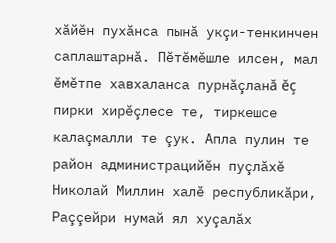хăйĕн пухăнса пынă укçи-тенкинчен саплаштарнă. Пĕтĕмĕшле илсен, мал ĕмĕтпе хавхаланса пурнăçланă ĕç пирки хирĕçлесе те, тиркешсе калаçмалли те çук. Апла пулин те район администрацийĕн пуçлăхĕ Николай Миллин халĕ республикăри, Раççейри нумай ял хуçалăх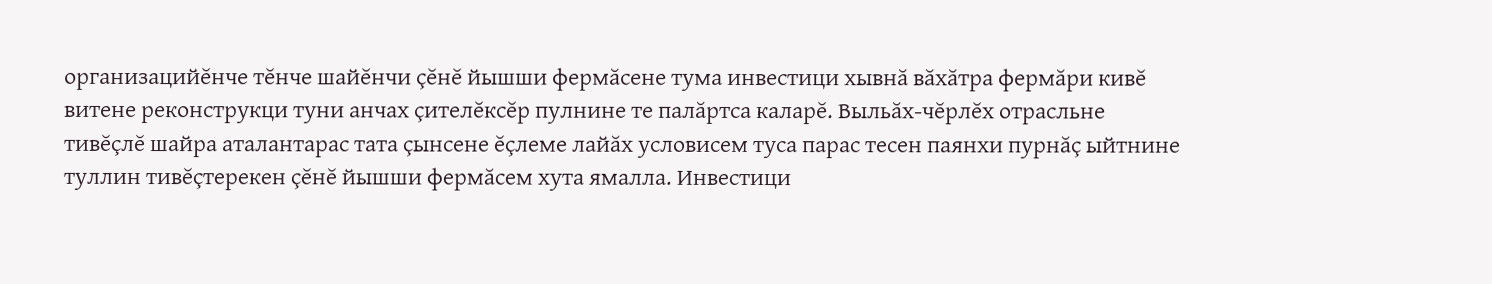организацийĕнче тĕнче шайĕнчи çĕнĕ йышши фермăсене тума инвестици хывнă вăхăтра фермăри кивĕ витене реконструкци туни анчах çителĕксĕр пулнине те палăртса каларĕ. Выльăх-чĕрлĕх отрасльне тивĕçлĕ шайра аталантарас тата çынсене ĕçлеме лайăх условисем туса парас тесен паянхи пурнăç ыйтнине туллин тивĕçтерекен çĕнĕ йышши фермăсем хута ямалла. Инвестици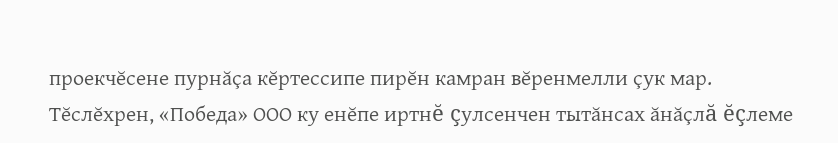проекчĕсене пурнăçа кĕртессипе пирĕн камран вĕренмелли çук мар. Тĕслĕхрен, «Победа» ООО ку енĕпе иртнĕ çулсенчен тытăнсах ăнăçлă ĕçлеме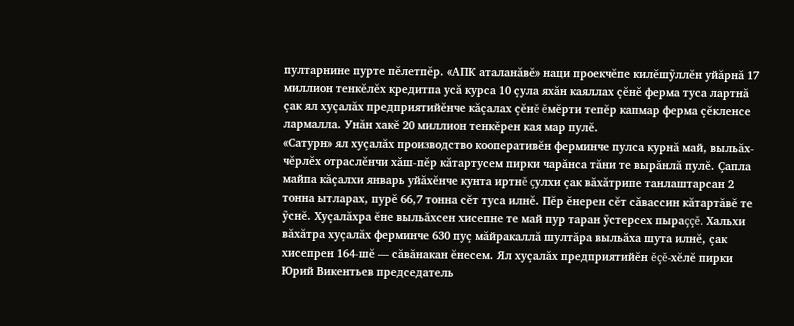пултарнине пурте пĕлетпĕр. «АПК аталанăвĕ» наци проекчĕпе килĕшỹллĕн уйăрнă 17 миллион тенкĕлĕх кредитпа усă курса 10 çула яхăн каяллах çĕнĕ ферма туса лартнă çак ял хуçалăх предприятийĕнче кăçалах çĕнĕ ĕмĕрти тепĕр капмар ферма çĕкленсе лармалла. Унăн хакĕ 20 миллион тенкĕрен кая мар пулĕ.
«Сатурн» ял хуçалăх производство кооперативĕн ферминче пулса курнă май, выльăх-чĕрлĕх отраслĕнчи хăш-пĕр кăтартусем пирки чарăнса тăни те вырăнлă пулĕ. Çапла майпа кăçалхи январь уйăхĕнче кунта иртнĕ çулхи çак вăхăтрипе танлаштарсан 2 тонна ытларах, пурĕ 66,7 тонна сĕт туса илнĕ. Пĕр ĕнерен сĕт сăвассин кăтартăвĕ те ỹснĕ. Хуçалăхра ĕне выльăхсен хисепне те май пур таран ỹстерсех пыраççĕ. Хальхи вăхăтра хуçалăх ферминче 630 пуç мăйракаллă шултăра выльăха шута илнĕ, çак хисепрен 164-шĕ — сăвăнакан ĕнесем. Ял хуçалăх предприятийĕн ĕçĕ-хĕлĕ пирки Юрий Викентьев председатель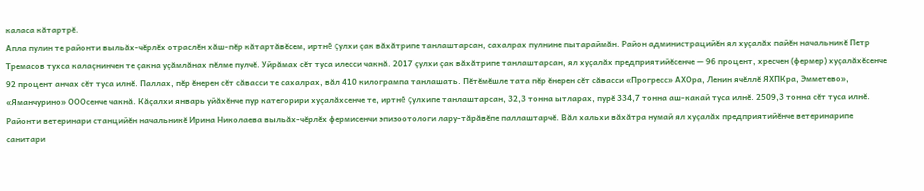каласа кăтартрĕ.
Апла пулин те районти выльăх-чĕрлĕх отраслĕн хăш-пĕр кăтартăвĕсем, иртнĕ çулхи çак вăхăтрипе танлаштарсан, сахалрах пулнине пытараймăн. Район администрацийĕн ял хуçалăх пайĕн начальникĕ Петр Тремасов тухса калаçнинчен те çакна уçăмлăнах пĕлме пулчĕ. Уйрăмах сĕт туса илесси чакнă. 2017 çулхи çак вăхăтрипе танлаштарсан, ял хуçалăх предприятийĕсенче — 96 процент, хресчен (фермер) хуçалăхĕсенче 92 процент анчах сĕт туса илнĕ. Паллах, пĕр ĕнерен сĕт сăвасси те сахалрах, вăл 410 килогрампа танлашать. Пĕтĕмĕшле тата пĕр ĕнерен сĕт сăвасси «Прогресс» АХОра, Ленин ячĕллĕ ЯХПКра, Эмметево», «Яманчурино» ОООсенче чакнă. Кăçалхи январь уйăхĕнче пур категорири хуçалăхсенче те, иртнĕ çулхипе танлаштарсан, 32,3 тонна ытларах, пурĕ 334,7 тонна аш-какай туса илнĕ. 2509,3 тонна сĕт туса илнĕ.
Районти ветеринари станцийĕн начальникĕ Ирина Николаева выльăх-чĕрлĕх фермисенчи эпизоотологи лару-тăрăвĕпе паллаштарчĕ. Вăл хальхи вăхăтра нумай ял хуçалăх предприятийĕнче ветеринарипе санитари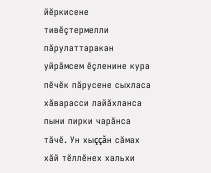йĕркисене тивĕçтермелли пăрулаттаракан уйрăмсем ĕçленине кура пĕчĕк пăрусене сыхласа хăварасси лайăхланса пыни пирки чарăнса тăчĕ. Ун хыççăн сăмах хăй тĕллĕнех хальхи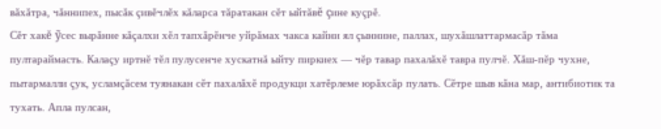вăхăтра, чăннипех, пысăк çивĕчлĕх кăларса тăратакан сĕт ыйтăвĕ çине куçрĕ.
Сĕт хакĕ ỹсес вырăнне кăçалхи хĕл тапхăрĕнче уйрăмах чакса кайни ял çыннине, паллах, шухăшлаттармасăр тăма пултараймасть. Калаçу иртнĕ тĕл пулусенче хускатнă ыйту пиркиех — чĕр тавар пахалăхĕ тавра пулчĕ. Хăш-пĕр чухне, пытармалли çук, усламçăсем туянакан сĕт пахалăхĕ продукци хатĕрлеме юрăхсăр пулать. Сĕтре шыв кăна мар, антибиотик та тухать. Апла пулсан,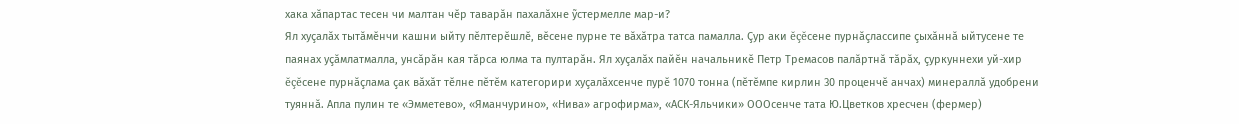хака хăпартас тесен чи малтан чĕр таварăн пахалăхне ỹстермелле мар-и?
Ял хуçалăх тытăмĕнчи кашни ыйту пĕлтерĕшлĕ, вĕсене пурне те вăхăтра татса памалла. Çур аки ĕçĕсене пурнăçлассипе çыхăннă ыйтусене те паянах уçăмлатмалла, унсăрăн кая тăрса юлма та пултарăн. Ял хуçалăх пайĕн начальникĕ Петр Тремасов палăртнă тăрăх, çуркуннехи уй-хир ĕçĕсене пурнăçлама çак вăхăт тĕлне пĕтĕм категорири хуçалăхсенче пурĕ 1070 тонна (пĕтĕмпе кирлин 30 проценчĕ анчах) минераллă удобрени туяннă. Апла пулин те «Эмметево», «Яманчурино», «Нива» агрофирма», «АСК-Яльчики» ОООсенче тата Ю.Цветков хресчен (фермер)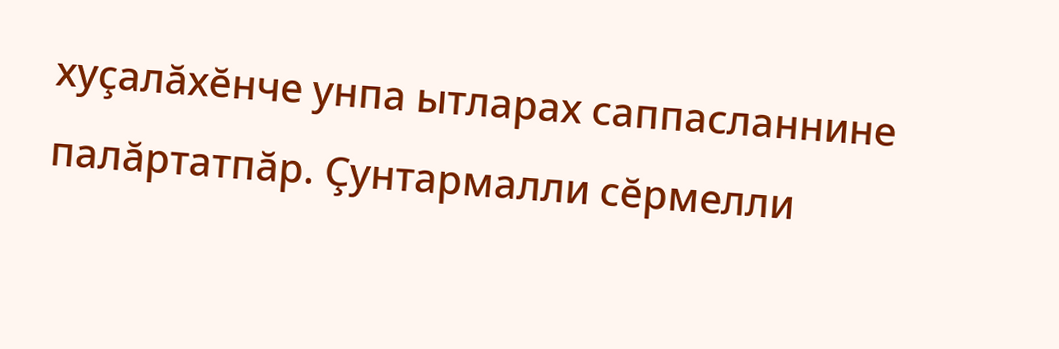хуçалăхĕнче унпа ытларах саппасланнине палăртатпăр. Çунтармалли сĕрмелли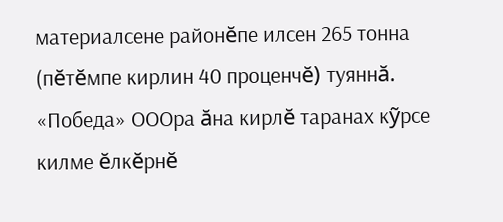материалсене районĕпе илсен 265 тонна (пĕтĕмпе кирлин 40 проценчĕ) туяннă. «Победа» ОООра ăна кирлĕ таранах кỹрсе килме ĕлкĕрнĕ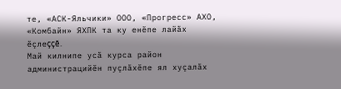те, «АСК-Яльчики» ООО, «Прогресс» АХО, «Комбайн» ЯХПК та ку енĕпе лайăх ĕçлеççĕ.
Май килнипе усă курса район администрацийĕн пуçлăхĕпе ял хуçалăх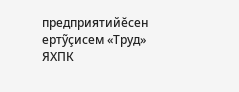предприятийĕсен ертỹçисем «Труд» ЯХПК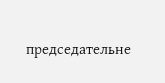председательне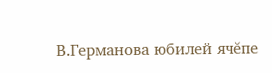В.Германова юбилей ячĕпе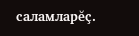саламларĕç.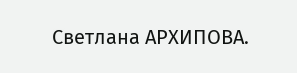Светлана АРХИПОВА.